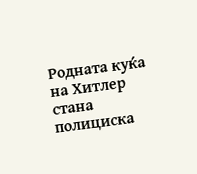Родната куќа на Хитлер стана полициска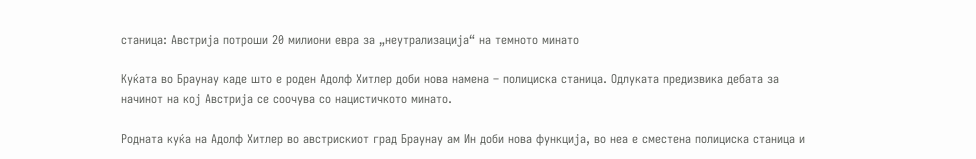станица: Австрија потроши 20 милиони евра за „неутрализација“ на темното минато

Куќата во Браунау каде што е роден Адолф Хитлер доби нова намена – полициска станица. Одлуката предизвика дебата за начинот на кој Австрија се соочува со нацистичкото минато.

Родната куќа на Адолф Хитлер во австрискиот град Браунау ам Ин доби нова функција, во неа е сместена полициска станица и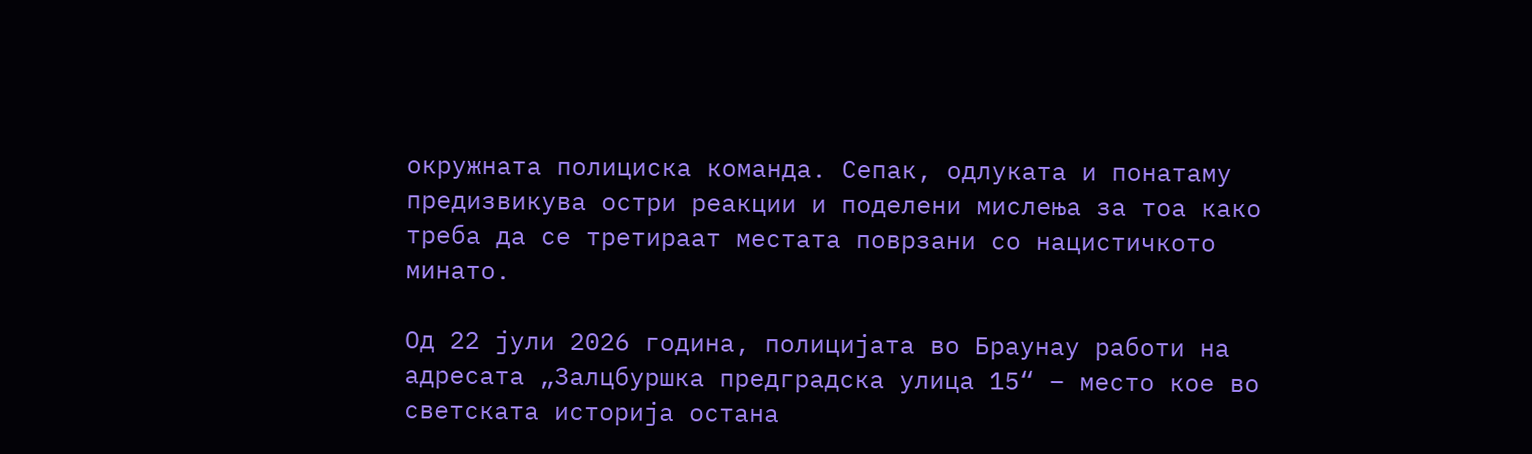окружната полициска команда. Сепак, одлуката и понатаму предизвикува остри реакции и поделени мислења за тоа како треба да се третираат местата поврзани со нацистичкото минато.

Од 22 јули 2026 година, полицијата во Браунау работи на адресата „Залцбуршка предградска улица 15“ – место кое во светската историја остана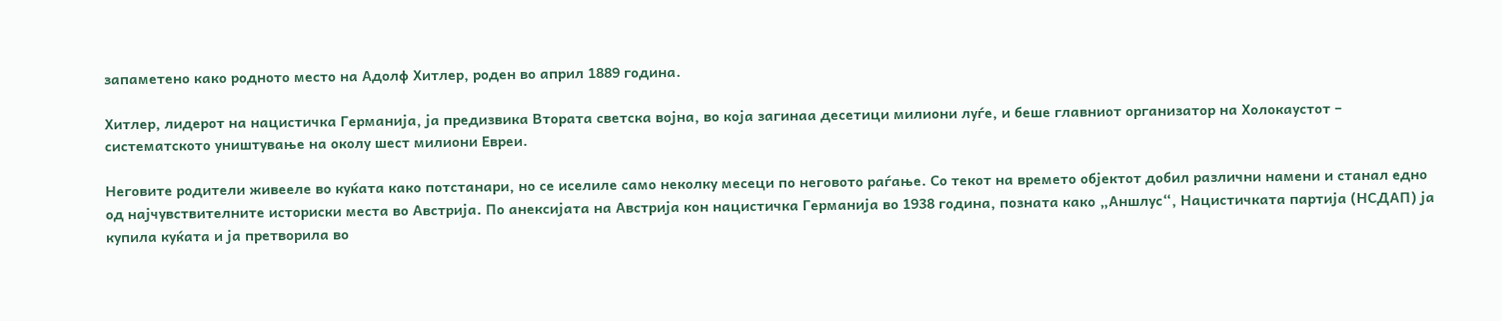запаметено како родното место на Адолф Хитлер, роден во април 1889 година.

Хитлер, лидерот на нацистичка Германија, ја предизвика Втората светска војна, во која загинаа десетици милиони луѓе, и беше главниот организатор на Холокаустот – систематското уништување на околу шест милиони Евреи.

Неговите родители живееле во куќата како потстанари, но се иселиле само неколку месеци по неговото раѓање. Со текот на времето објектот добил различни намени и станал едно од најчувствителните историски места во Австрија. По анексијата на Австрија кон нацистичка Германија во 1938 година, позната како „Аншлус“, Нацистичката партија (НСДАП) ја купила куќата и ја претворила во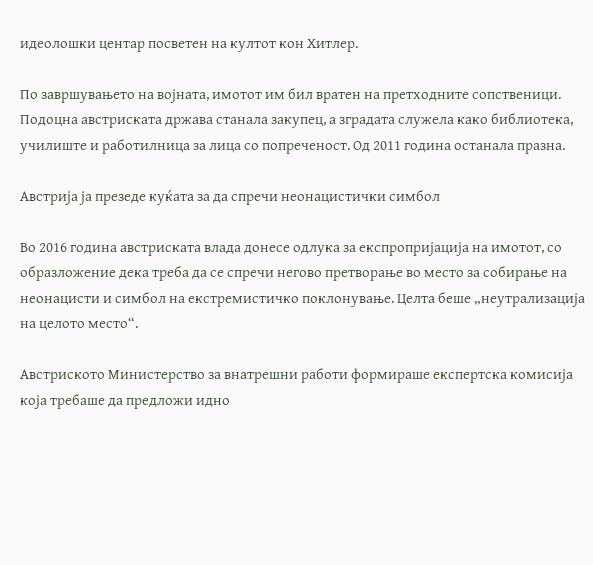идеолошки центар посветен на култот кон Хитлер.

По завршувањето на војната, имотот им бил вратен на претходните сопственици. Подоцна австриската држава станала закупец, а зградата служела како библиотека, училиште и работилница за лица со попреченост. Од 2011 година останала празна.

Австрија ја презеде куќата за да спречи неонацистички симбол

Во 2016 година австриската влада донесе одлука за експропријација на имотот, со образложение дека треба да се спречи негово претворање во место за собирање на неонацисти и симбол на екстремистичко поклонување. Целта беше „неутрализација на целото место“.

Австриското Министерство за внатрешни работи формираше експертска комисија која требаше да предложи идно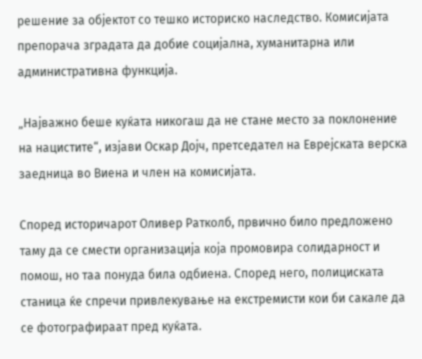решение за објектот со тешко историско наследство. Комисијата препорача зградата да добие социјална, хуманитарна или административна функција.

„Најважно беше куќата никогаш да не стане место за поклонение на нацистите“, изјави Оскар Дојч, претседател на Еврејската верска заедница во Виена и член на комисијата.

Според историчарот Оливер Ратколб, првично било предложено таму да се смести организација која промовира солидарност и помош, но таа понуда била одбиена. Според него, полициската станица ќе спречи привлекување на екстремисти кои би сакале да се фотографираат пред куќата.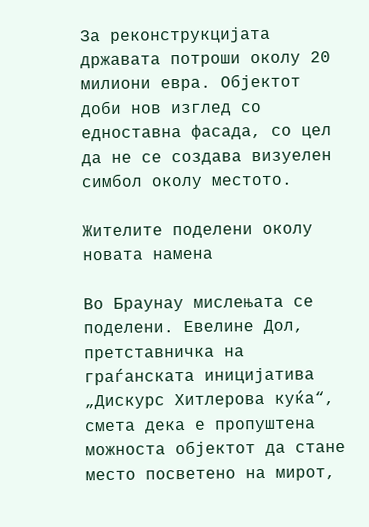За реконструкцијата државата потроши околу 20 милиони евра. Објектот доби нов изглед со едноставна фасада, со цел да не се создава визуелен симбол околу местото.

Жителите поделени околу новата намена

Во Браунау мислењата се поделени. Евелине Дол, претставничка на граѓанската иницијатива „Дискурс Хитлерова куќа“, смета дека е пропуштена можноста објектот да стане место посветено на мирот,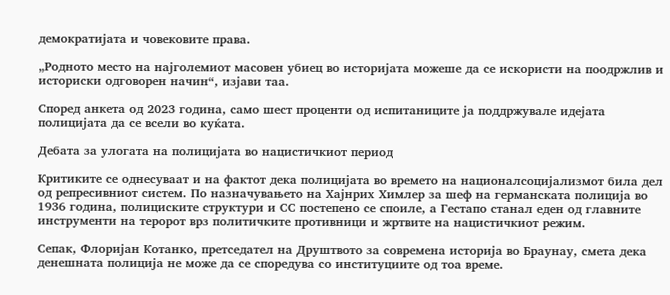демократијата и човековите права.

„Родното место на најголемиот масовен убиец во историјата можеше да се искористи на поодржлив и историски одговорен начин“, изјави таа.

Според анкета од 2023 година, само шест проценти од испитаниците ја поддржувале идејата полицијата да се всели во куќата.

Дебата за улогата на полицијата во нацистичкиот период

Критиките се однесуваат и на фактот дека полицијата во времето на националсоцијализмот била дел од репресивниот систем. По назначувањето на Хајнрих Химлер за шеф на германската полиција во 1936 година, полициските структури и СС постепено се споиле, а Гестапо станал еден од главните инструменти на теророт врз политичките противници и жртвите на нацистичкиот режим.

Сепак, Флоријан Котанко, претседател на Друштвото за современа историја во Браунау, смета дека денешната полиција не може да се споредува со институциите од тоа време.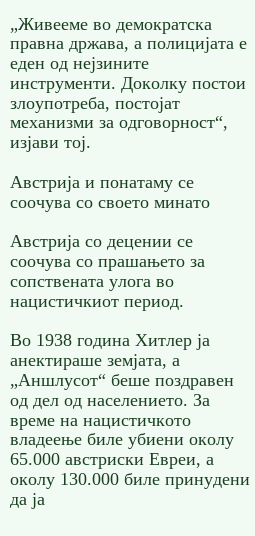„Живееме во демократска правна држава, а полицијата е еден од нејзините инструменти. Доколку постои злоупотреба, постојат механизми за одговорност“, изјави тој.

Австрија и понатаму се соочува со своето минато

Австрија со децении се соочува со прашањето за сопствената улога во нацистичкиот период.

Во 1938 година Хитлер ја анектираше земјата, а „Аншлусот“ беше поздравен од дел од населението. За време на нацистичкото владеење биле убиени околу 65.000 австриски Евреи, а околу 130.000 биле принудени да ја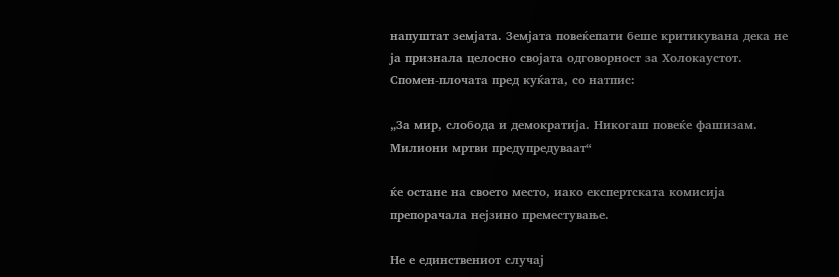напуштат земјата. Земјата повеќепати беше критикувана дека не ја признала целосно својата одговорност за Холокаустот. Спомен-плочата пред куќата, со натпис:

„За мир, слобода и демократија. Никогаш повеќе фашизам. Милиони мртви предупредуваат“

ќе остане на своето место, иако експертската комисија препорачала нејзино преместување.

Не е единствениот случај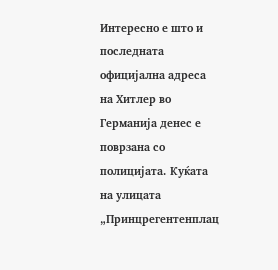Интересно е што и последната официјална адреса на Хитлер во Германија денес е поврзана со полицијата. Куќата на улицата „Принцрегентенплац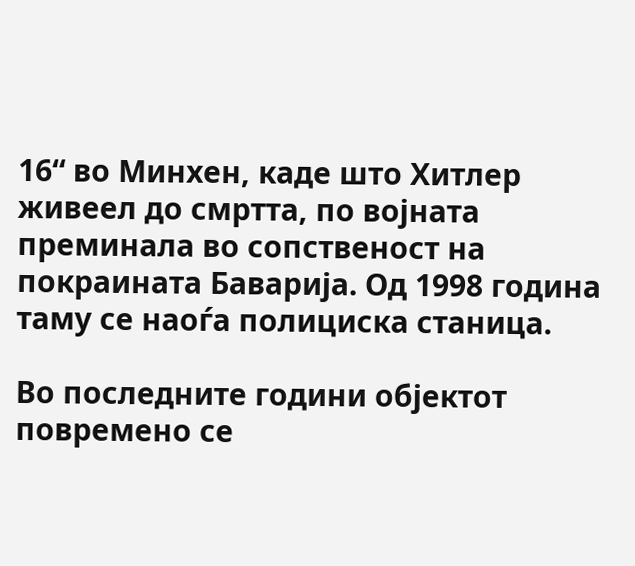16“ во Минхен, каде што Хитлер живеел до смртта, по војната преминала во сопственост на покраината Баварија. Од 1998 година таму се наоѓа полициска станица.

Во последните години објектот повремено се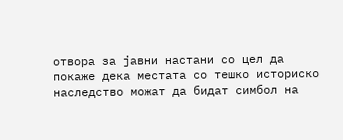отвора за јавни настани со цел да покаже дека местата со тешко историско наследство можат да бидат симбол на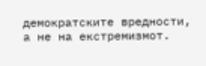демократските вредности, а не на екстремизмот.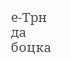е-Трн да боцка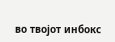во твојот инбокс